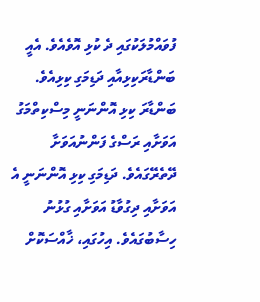ފުވައްމުލަކުގައި ދެ ކުޅި އޮވެއެވެ. އެއީ ބަންޑާރަކިޅިއާއި ދަޑިމަގި ކިޅިއެވެ. ބަންޑާރަ ކިޅި އޮންނަނީ މިސްކިތްމަގު އަވަށާއި ރަސްގެ ފަންނުއަވަށާ ދޭތެރޭގައެވެ. ދަޑިމަގި ކިޅި އޮންނަނީ އެ އަވަށާއި ދިގުވާޑު އަވަށާއި ގުޅުނު ހިސާބުގައެވެ. އިހުގައި، ޚާއްސަކޮށް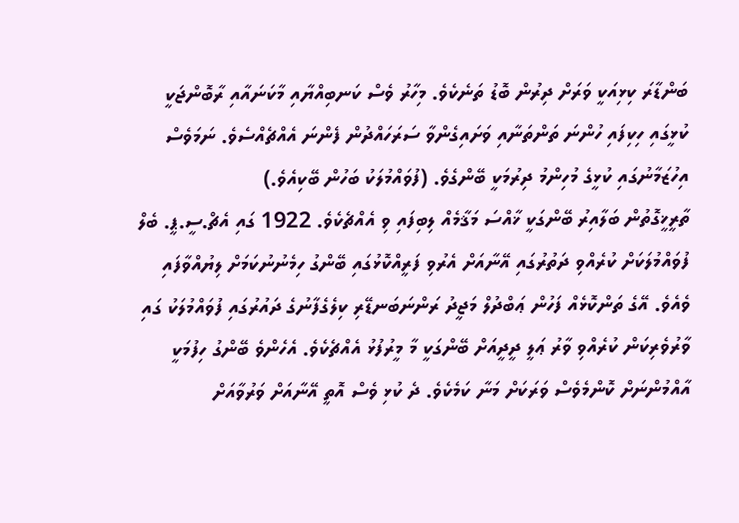ބަންޑާރަ ކިޅިއަކީ ވަރަށް ދިރުން ބޮޑު ތަނެކެވެ. މިހާރު ވެސް ކަނބިއްޔާއި މާކަނައާއި ރާބޮންޖަކީ ކުޅީގައި ހިކިފައި ހުންނަ ތަންތަނާއި ވަށައިގެންވާ ސަރަހައްދުން ފެންނަ އެއްޗެއްސެވެ. ނަމަވެސް އިހުޒަމާނުގައި ކުޅީގެ މުހިންމު ދިރުމަކީ ބޭންގެވެ. (ފުވައްމުލަކު ބަހުން ބޭކިއެވެ.)
ތާރީޚީގޮތުން ބަލާއިރު ބޭންގަކީ ޚާއްސަ މަޤާމެއް ލިބިފައި ވި އެއްޗެކެވެ. 1922 ގައި އެޗް.ސީ.ޕީ. ބެލް ފުވައްމުލަކަށް ކުރެއްވި ދަތުރުގައި އޭނާއަށް އެރުވި ފަރީއްކޮޅުގައި ބޭންގު ހިމެނުނުކަމަށް ލިޔުއްވާފައި ވެއެވެ. އޭގެ ތަންކޮޅެއް ފަހުން ޢަބްދުލް މަޖީދު ރަންނަބަނޑޭރި ކިލެގެފާނުގެ ދައުރުގައި ފުވައްމުލަކު ގައި ވާރުވެރިކަން ކުރެއްވި ވާރު ޢަލީ ދީދީއަށް ބޭންގަކީ މާ މީރުފުޅު އެއްޗެކެވެ. އެހެންވެ ބޭންގު ހިފުމަކީ އާއްމުންނަށް ކޮންމެވެސް ވަރަކަށް މަނާ ކަމެކެވެ. ދެ ކުޅި ވެސް އޮތީ އޭނާއަށް ވަރުވާއަށް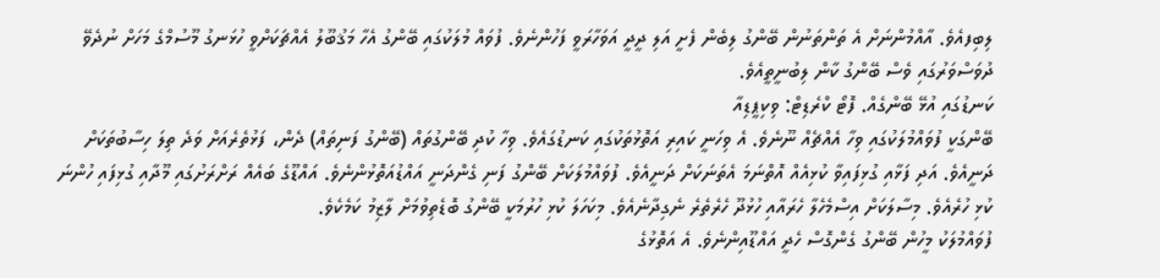ލިބިފއެވެ. އާއްމުންނަށް އެ ތަންތަނުން ބޭންގު ލިބެން ފެށީ އަލި ދީދީ އަވަހާރަވީ ފަހުންނެވެ. ފުވައް މުލަކުގައި ބޭންގު އެހާ މަޤުބޫލު އެއްޗަކަށްވީ ހުޅަނގު މޫސުމްގެ މަހަށް ނުދެވޭ ދުވަސްވަރުގައި ވެސް ބޭންގު ކާން ލިބުނީތީއެވެ.
ކަނޑުގައި އުޅޭ ބޭންގެއް. ފޮޓޯ ކްރެޑިޓް: ވިކިޕީޑިއާ
ބޭންގަކީ ފުވައްމުލަކުގައި ވިހާ އެއްޗެއް ނޫނެވެ. އެ ވިހަނީ ކައިރި އަތޮޅުތަކުގައި ކަނޑުގައެވެ. ވިހާ ކުދި ބޭންގުތައް (ބޭންގު ފަނިތައް) ދެން، ފަޅުތެރެއަށް ވަދެ ތިލަ ހިސާބުތަކަށް ދަނީއެވެ. އަދި ފަޅާއި ގުޅިފައިވާ ކުޅިއެއް އޮތްނަމަ އެތަނަކަށް ދަނީއެވެ. ފުވައްމުލަކަށް ބޭންގު ފަނި ގެންދަނީ އައްޑުއަތޮޅުންނެވެ. އައްޑޫގެ ބައެއް ރަށްރަށުގައި މޫދާއި ގުޅިފައި ހުންނަ ކުޅި ހުރެއެވެ. މިސާލަކަށް އިސްމެހެލާ ހެރައާއި ހުޅުދޫ ހެރެތެރެ ނެގިދާނެއެވެ. މިކަހަލަ ކުޅި ހުރުމަކީ ބޭންގު ބޮޑެތިވުމަށް ލާޒިމު ކަމެކެވެ.
ފުވައްމުލަކު މީހުން ބޭންގު ގެންގޮސް ހެދީ އައްޑޫއިންނެވެ. އެ އަތޮޅުގެ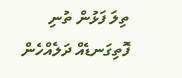ތިލަ ފަޅުން ތުނި ފޮތިގަނޑެއް ދަލެއްހެން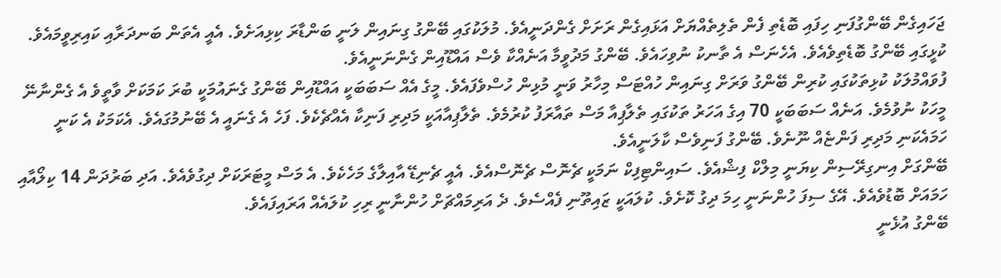ޖަހައިގެން ބޭންގުފަނި ހިފައި ބޮޑެތި ފެން ތެލިތެއްޔަށް އަޅައިގެން ރަށަށް ގެންދަނީއެވެ. މުލަކުގައި ބޭންގު ގިނައިން ލަނީ ބަންޑާރަ ކިޅިއަށެވެ. އެއީ އެތަން ބަނދަރާއި ކައިރިވީމައެވެ. ކުޅީގައި ބޭންގު ބޮޑެތިވެއެވެ. އެހެނަސް އެ ތާނކު ނުވިހައެވެ. ބޭންގު މަދުވީމާ އަނެއްކާ ވެސް އައްޑޫއިން ގެންނަނީއެވެ.
ފުވައްމުލަކު ކުޅިތަކުގައި ކުރިން ބޭންގު ވަރަށް ގިނައިން ހުއްޓަސް މިހާރު ވަނީ މުޅިން ހުސްވެފައެވެ. މީގެ އެއް ސަބަބަކީ އައްޑޫއިން ބޭންގު ގެނައުމަކީ ބުރަ ކަމަކަށް ވާތީވެ އެ ގެންނާނޭ މީހަކު ނުވުމެވެ. އަނެއް ސަބަބަކީ 70 އިގެ އަހަރު ތަކުގައި ތެލާޕިއާ މަސް ތައާރަފު ކުރުމެވެ. ތެލާޕިއާއަކީ މަދިރި ފަނިކާ އެއްޗެކެވެ. ފަހެ އެ ގެނައީ އެ ބޭނުމުގައެވެ. އެކަމަކު އެ ކަނީ ހަމައެކަނި މަދިރި ފަންޏެއް ނޫނެވެ. ބޭންގު ފަނިވެސް ކާލަނީއެވެ.
ބޭންގަށް އިނގިރޭސިން ކިޔަނީ މިލްކް ފިޝްއެވެ. ސައިންޓިފިކް ނަމަކީ ޗެނޮސް ޗެނޮސްއެވެ. އެއީ ޗެނިޑޭ އާއިލާގެ މަހެކެވެ. އެ މަސް މީޓަރަކަށް ދިގުވެއެވެ. އަދި ބަރުދަން 14 ކިލޯއާއި ހަމައަށް ބޮޑުވެއެވެ. އޭގެ ސިފަ ހުންނަނީ ހިމަ ދިގު ކޮށެވެ. ކުލައަކީ ޒައިތޫނި ފެއްސެވެ. ދެ އަރިމައްޗަށް ހުންނާނީ ރިހި ކުލައެއް އަރައިފައެވެ.
ބޭންގު އުޅެނީ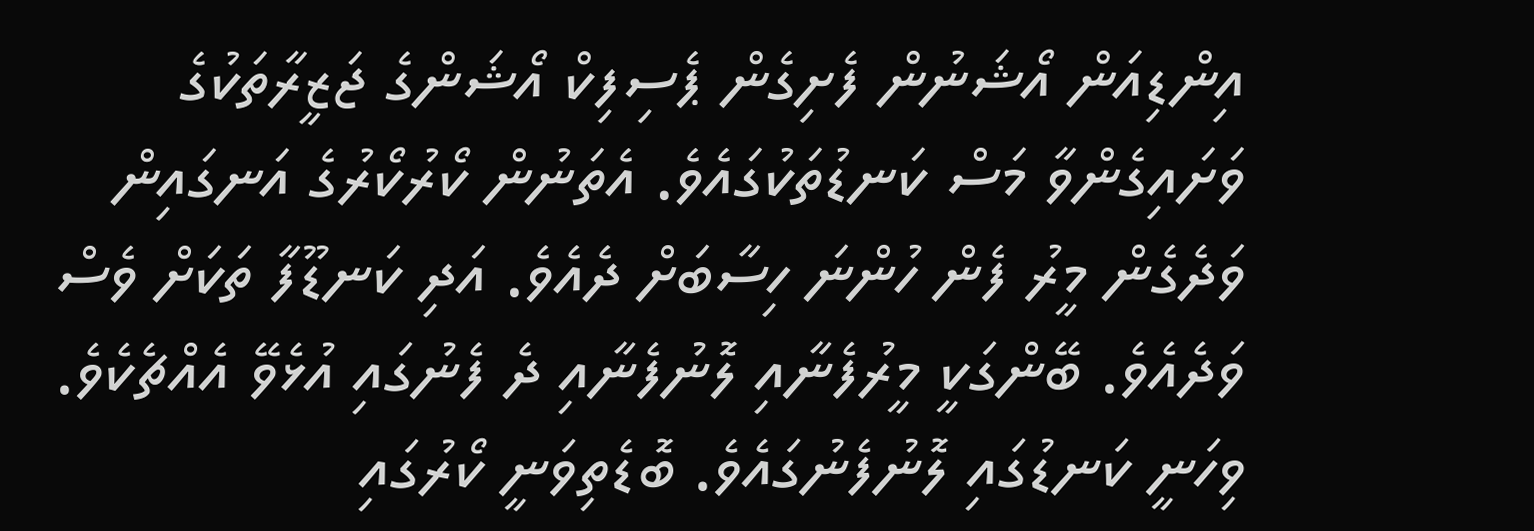އިންޑިއަން އޯޝަނުން ފެށިގެން ޕެސިފިކް އޯޝަންގެ ޖަޒީރާތަކުގެ ވަށައިގެންވާ މަސް ކަނޑުތަކުގައެވެ. އެތަނުން ކޯރުކޯރުގެ އަނގައިން ވަދެގެން މީރު ފެން ހުންނަ ހިސާބަށް ދެއެވެ. އަދި ކަނޑޫފާ ތަކަށް ވެސް ވަދެއެވެ. ބޭންގަކީ މީރުފެނާއި ލޮނުފެނާއި ދެ ފެނުގައި އުޅެވޭ އެއްޗެކެވެ. ވިހަނީ ކަނޑުގައި ލޮނުފެނުގައެވެ. ބޮޑެތިވަނީ ކޯރުގައި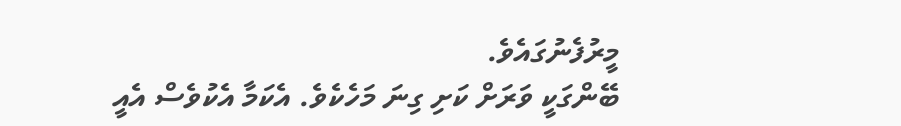މީރުފެނުގައެވެ.
ބޭންގަކީ ވަރަށް ކަށި ގިނަ މަހެކެވެ. އެކަމާ އެކުވެސް އެއީ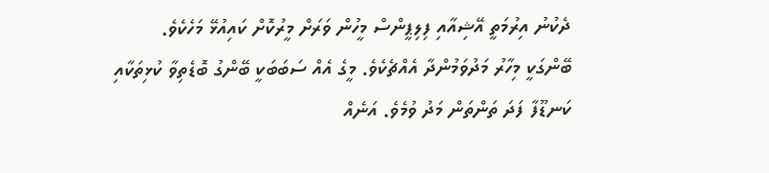ދެކުނު އިރުމަތީ އޭޝިއާއި ފިލިޕީންސް މީހުން ވަރަށް މީރުކޮށް ކައިއުޅޭ މަހެކެވެ.
ބޭންގަކީ މިހާރު މަދުވަމުންދާ އެއްޗެކެވެ. މީގެ އެއް ސަބަބަކީ ބޭންގު ބޮޑެތިވާ ކުޅިތަކާއި ކަނޑޫފާ ފަދަ ތަންތަން މަދު ވުމެވެ. އަނެއް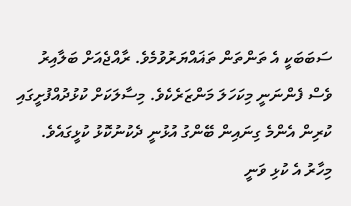ސަބަބަކީ އެ ތަންތަން ތަޣައްޔަރުވުމެވެ. ރާއްޖެއަށް ބަލާއިރު ވެސް ފެންނަނީ މިކަހަލަ މަންޒަރެކެވެ. މިސާލަކަށް ކުޅުދުއްފުށީގައި ކުރިން އެންމެ ގިނައިން ބޭންގު އުޅުނީ ދެކުނުކޮޅު ކުޅީގައެވެ. މިހާރު އެ ކުޅި ވަނީ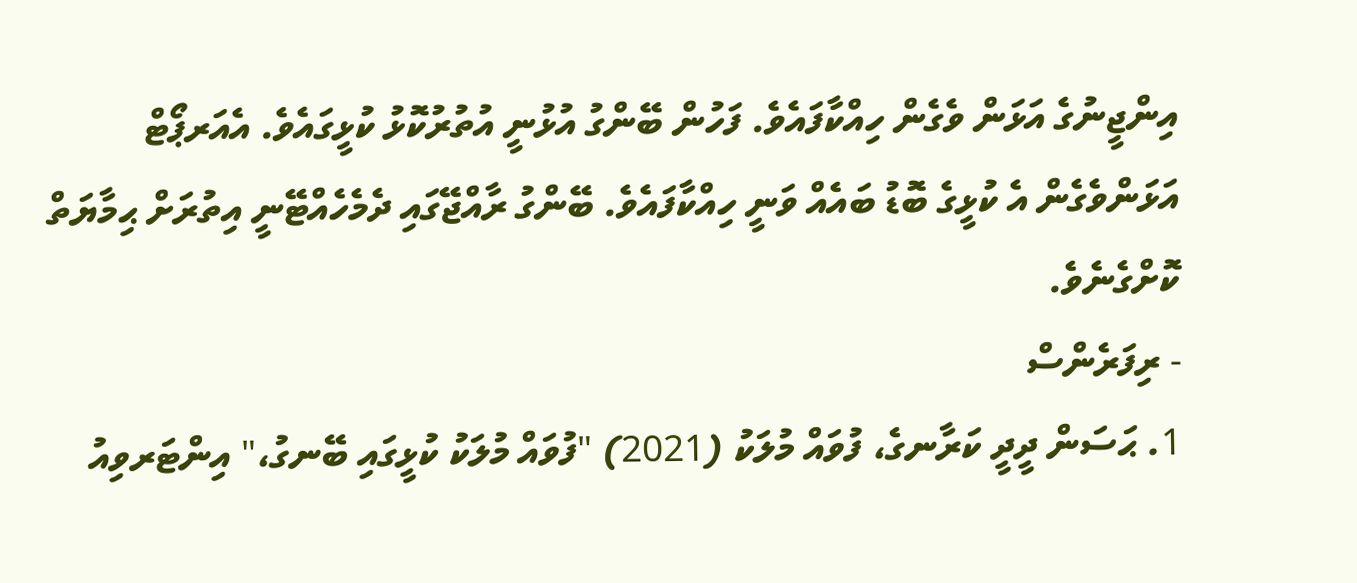އިންޖީނުގެ އަޅަން ވެގެން ހިއްކާފައެވެ. ފަހުން ބޭންގު އުޅުނީ އުތުރުކޮޅު ކުޅީގައެވެ. އެއަރޕޯޓް އަޅަންވެގެން އެ ކުޅީގެ ބޮޑު ބައެއް ވަނީ ހިއްކާފައެވެ. ބޭންގު ރާއްޖޭގައި ދެމެހެއްޓޭނީ އިތުރަށް ޙިމާޔަތް ކޮށްގެނެވެ.
- ރިފަރެންސް
1. ޙަސަން ދީދީ ކަރާނގެ، ފުވައް މުލަކު (2021) "ފުވައް މުލަކު ކުޅީގައި ބޭނގު،" އިންޓަރވިއު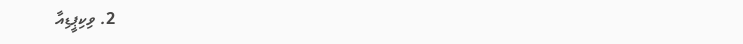2. ވިކިޕީޑިއާ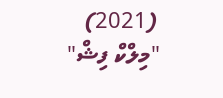(2021) "މިލްކް ފިޝް"